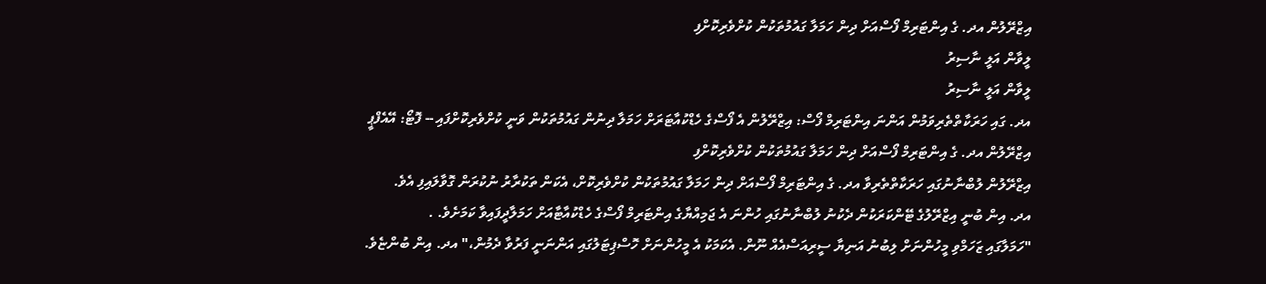އިޒްރޭލުން އދ. ގެ އިންޓަރިމް ފޯސްއަށް ދިން ހަމަލާ ގައުމުތަކުން ކުށްވެރިކޮށްފި
ލީވާން އަލީ ނާސިރު
ލީވާން އަލީ ނާސިރު
އދ. ގައި ހަރަކާތްތެރިވަމުން އަންނަ އިންޓަރިމް ފޯސް: އިޒްރޭލުން އެ ފޯސްގެ ހެޑްކުއާޓަރަށް ހަމަލާ ދިނުން ގައުމުތަކުން ވަނީ ކުށްވެރިކޮށްފައި -- ފޮޓޯ: އޭއެފްޕީ
އިޒްރޭލުން އދ. ގެ އިންޓަރިމް ފޯސްއަށް ދިން ހަމަލާ ގައުމުތަކުން ކުށްވެރިކޮށްފި
އިޒްރޭލުން ލުބްނާނުގައި ހަރަކާތްތެރިވާ އދ. ގެ އިންޓަރިމް ފޯސްއަށް ދިން ހަމަލާ ގައުމުތަކުން ކުށްވެރިކޮށް، އެކަން ތަކުރާރު ނުކުރަން ގޮވާލައިފި އެވެ.
އދ. އިން ބުނީ އިޒްރޭލުގެ ޓޭންކަރަކުން ދެކުނު ލުބްނާނުގައި ހުންނަ އެ ޖަމިއްޔާގެ އިންޓަރިމް ފޯސްގެ ހެޑްކުއާޓާއަށް ހަމަލާދީފައިވާ ކަމަށެވެ. .
"ހަމަލާގައި ޒަހަމްވި މީހުންނަށް ލިބުނު އަނިޔާ ސީރިއަސްއެއް ނޫން. އެކަމަކު އެ މީހުންނަށް ހޮސްޕިޓަލުގައި އަންނަނީ ފަރުވާ ދެމުން،" އދ. އިން ބުންޏެވެ.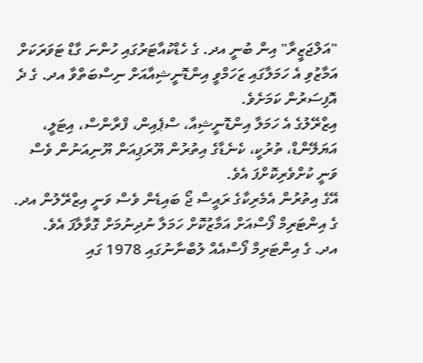"އަލްޖަޒީރާ" އިން ބުނީ އދ. ގެ ހެޑްކުއާޓަރުގައި ހުންނަ ގާޑް ޓަވަރަކަށް އަމާޒުވި އެ ހަމަލާގައި ޒަހަމްވީ އިންޑޮނީޝިއާއަށް ނިސްބަތްވާ އދ. ގެ ދެ އޮފިސަރުން ކަމަށެވެ.
އިޒްރޭލުގެ އެ ހަމަލާ އިންޑޮނީޝިއާ، ސްޕެއިން، ފްރާންސް، އިޓަލީ، އަޔަލޭންޑް، ތުރުކީ، ކެނެޑާގެ އިތުރުން ޔޫރަޕިއަން ޔޫނިއަނުން ވެސް ވަނީ ކުށްވެރިކޮށްފަ އެވެ.
އޭގެ އިތުރުން އެމެރިކާގެ ރައީސް ޖޯ ބައިޑެން ވެސް ވަނީ އިޒްރޭލުން އދ. ގެ އިންޓަރިމް ފޯސްއަށް އަމާޒުކޮށް ހަމަލާ ނުދިނުމަށް ގޮވާލާފަ އެވެ.
އދ. ގެ އިންޓަރިމް ފޯސްއެއް ލުބްނާނުގައި 1978 ގައި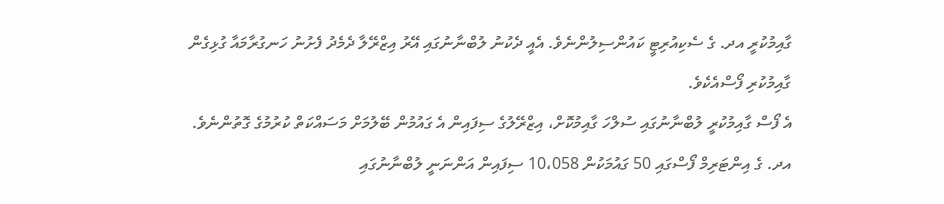ގާއިމުކުރީ އދ. ގެ ސެކިއުރިޓީ ކައުންސިލުންނެވެ. އެއީ ދެކުނު ލުބްނާނުގައި އޭރު އިޒްރޭލާ ދެމެދު ފެށުނު ހަނގުރާމައާ ގުޅިގެން ގާއިމުކުރި ފޯސްއެކެވެ.
އެ ފޯސް ގާއިމުކުރީ ލުބްނާނުގައި ސުލްހަ ގާއިމުކޮށް، އިޒްރޭލުގެ ސިފައިން އެ ގައުމުން ބޭލުމަށް މަސައްކަތް ކުރުމުގެ ގޮތުންނެވެ.
އދ. ގެ އިންޓަރިމް ފޯސްގައި 50 ގައުމަކުން 10،058 ސިފައިން އަންނަނީ ލުބްނާނުގައި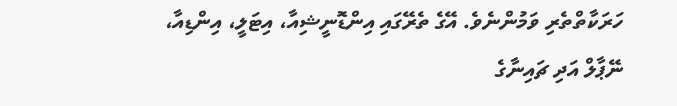ހަރަކާތްތެރި ވަމުންނެވެ. އޭގެ ތެރޭގައި އިންޑޮނީޝިއާ، އިޓަލީ، އިންޑިއާ، ނޭޕާލް އަދި ޗައިނާގެ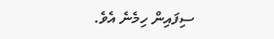ސިފައިން ހިމެނެ އެވެ.